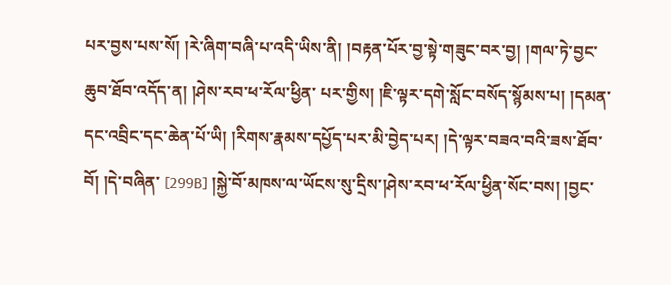པར་བྱས་པས་སོ། །རེ་ཞིག་བཞི་པ་འདི་ཡིས་ནི། །བརྟན་པོར་བྱ་སྟེ་གཟུང་བར་བྱ། །གལ་ཏེ་བྱང་ཆུབ་ཐོབ་འདོད་ན། །ཤེས་རབ་ཕ་རོལ་ཕྱིན་ པར་གྱིས། །ཇི་ལྟར་དགེ་སློང་བསོད་སྙོམས་པ། །དམན་དང་འབྲིང་དང་ཆེན་པོ་ཡི། །རིགས་རྣམས་དཔྱོད་པར་མི་བྱེད་པར། །དེ་ལྟར་བཟའ་བའི་ཟས་ཐོབ་བོ། །དེ་བཞིན་ [299B] །སྐྱེ་བོ་མཁས་ལ་ཡོངས་སུ་དྲིས་།ཤེས་རབ་ཕ་རོལ་ཕྱིན་སོང་བས། །བྱང་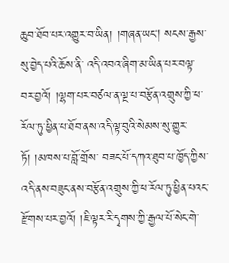ཆུབ་ཐོབ་པར་འགྱུར་བ་ཡིན། །གཞན་ཡང། སངས་རྒྱས་སུ་བྱེད་པའི་ཆོས་ནི་ འདི་འབའ་ཞིག་མ་ཡིན་པར་བལྟ་བར་བྱའོ། །ལྷག་པར་བཙལ་ན་ལྔ་པ་བརྩོན་འགྲུས་ཀྱི་ཕ་རོལ་ཏུ་ཕྱིན་པ་ཐོབ་ནས་འདི་ལྟ་བུའི་སེམས་སུ་གྱུར་ཏོ། །མཁས་པ་བློ་གྲོས་ བཟང་པོ་དཀའ་ཐུབ་པ་ཁྱོད་ཀྱིས་འདི་ནས་བཟུང་ནས་བརྩོན་འགྲུས་ཀྱི་ཕ་རོལ་ཏུ་ཕྱིན་པའང་རྫོགས་པར་བྱའོ། །ཇི་ལྟར་རི་དྭགས་ཀྱི་རྒྱལ་པོ་སེང་གེ་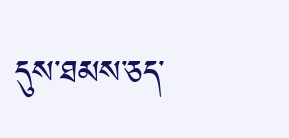དུས་ཐམས་ཅད་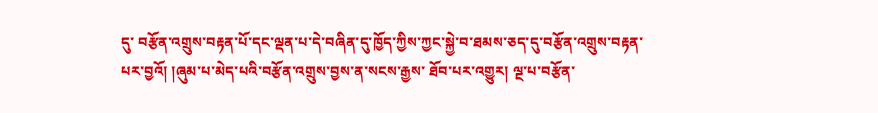དུ་ བརྩོན་འགྲུས་བརྟན་པོ་དང་ལྡན་པ་དེ་བཞིན་དུ་ཁྱོད་ཀྱིས་ཀྱང་སྐྱེ་བ་ཐམས་ཅད་དུ་བརྩོན་འགྲུས་བརྟན་པར་བྱའོ། །ཞུམ་པ་མེད་པའི་བརྩོན་འགྲུས་བྱས་ན་སངས་རྒྱས་ ཐོབ་པར་འགྱུར། ལྔ་པ་བརྩོན་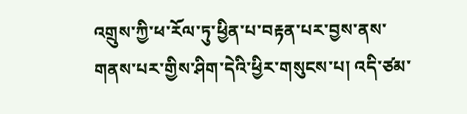འགྲུས་ཀྱི་ཕ་རོལ་ཏུ་ཕྱིན་པ་བརྟན་པར་བྱས་ནས་གནས་པར་གྱིས་ཤིག་དེའི་ཕྱིར་གསུངས་པ། འདི་ཙམ་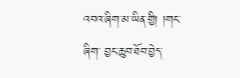འབའ་ཞིག་མ་ཡིན་གྱི། །གང་ཞིག་ བྱང་ཆུབ་ཐོབ་བྱེད་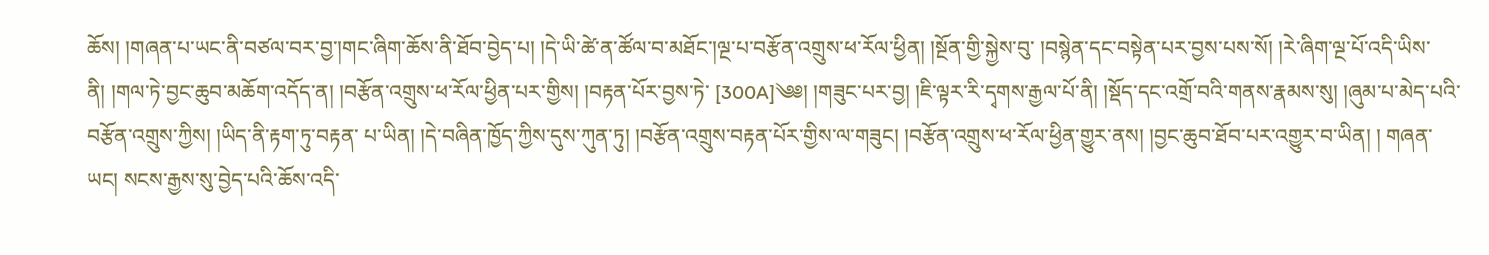ཆོས། །གཞན་པ་ཡང་ནི་བཙལ་བར་བྱ་།གང་ཞིག་ཆོས་ནི་ཐོབ་བྱེད་པ། །དེ་ཡི་ཚེ་ན་ཚོལ་བ་མཐོང་།ལྔ་པ་བརྩོན་འགྲུས་ཕ་རོལ་ཕྱིན། །སྔོན་གྱི་སྐྱེས་བུ་ །བསྙེན་དང་བསྟེན་པར་བྱས་པས་སོ། །རེ་ཞིག་ལྔ་པོ་འདི་ཡིས་ནི། །གལ་ཏེ་བྱང་ཆུབ་མཆོག་འདོད་ན། །བརྩོན་འགྲུས་ཕ་རོལ་ཕྱིན་པར་གྱིས། །བརྟན་པོར་བྱས་ཏེ་ [300A]༄༅། །གཟུང་པར་བྱ། །ཇི་ལྟར་རི་དྭགས་རྒྱལ་པོ་ནི། །སྡོད་དང་འགྲོ་བའི་གནས་རྣམས་སུ། །ཞུམ་པ་མེད་པའི་བརྩོན་འགྲུས་ཀྱིས། །ཡིད་ནི་རྟག་ཏུ་བརྟན་ པ་ཡིན། །དེ་བཞིན་ཁྱོད་ཀྱིས་དུས་ཀུན་ཏུ། །བརྩོན་འགྲུས་བརྟན་པོར་གྱིས་ལ་གཟུང། །བརྩོན་འགྲུས་ཕ་རོལ་ཕྱིན་གྱུར་ནས། །བྱང་ཆུབ་ཐོབ་པར་འགྱུར་བ་ཡིན། ། གཞན་ཡང། སངས་རྒྱས་སུ་བྱེད་པའི་ཆོས་འདི་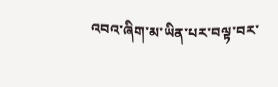འབའ་ཞིག་མ་ཡིན་པར་བལྟ་བར་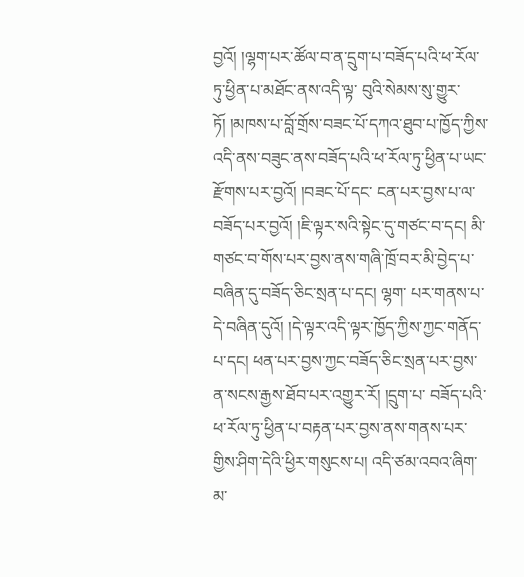བྱའོ། །ལྷག་པར་ཚོལ་བ་ན་དྲུག་པ་བཟོད་པའི་ཕ་རོལ་ཏུ་ཕྱིན་པ་མཐོང་ནས་འདི་ལྟ་ བུའི་སེམས་སུ་གྱུར་ཏོ། །མཁས་པ་བློ་གྲོས་བཟང་པོ་དཀའ་ཐུབ་པ་ཁྱོད་ཀྱིས་འདི་ནས་བཟུང་ནས་བཟོད་པའི་ཕ་རོལ་ཏུ་ཕྱིན་པ་ཡང་རྫོགས་པར་བྱའོ། །བཟང་པོ་དང་ ངན་པར་བྱས་པ་ལ་བཟོད་པར་བྱའོ། །ཇི་ལྟར་སའི་སྟེང་དུ་གཙང་བ་དང། མི་གཙང་བ་གོས་པར་བྱས་ནས་གཞི་ཁྲོ་བར་མི་བྱེད་པ་བཞིན་དུ་བཟོད་ཅིང་སྲན་པ་དང། ལྷག་ པར་གནས་པ་དེ་བཞིན་དུའོ། །དེ་ལྟར་འདི་ལྟར་ཁྱོད་ཀྱིས་ཀྱང་གནོད་པ་དང། ཕན་པར་བྱས་ཀྱང་བཟོད་ཅིང་སྲན་པར་བྱས་ན་སངས་རྒྱས་ཐོབ་པར་འགྱུར་རོ། །དྲུག་པ་ བཟོད་པའི་ཕ་རོལ་ཏུ་ཕྱིན་པ་བརྟན་པར་བྱས་ནས་གནས་པར་གྱིས་ཤིག་དེའི་ཕྱིར་གསུངས་པ། འདི་ཙམ་འབའ་ཞིག་མ་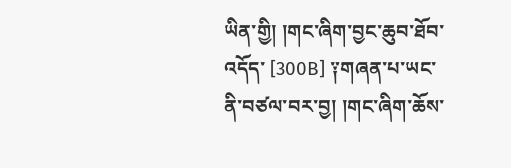ཡིན་གྱི། །གང་ཞིག་བྱང་ཆུབ་ཐོབ་འདོད་ [300B] ༑གཞན་པ་ཡང་ནི་བཙལ་བར་བྱ། །གང་ཞིག་ཆོས་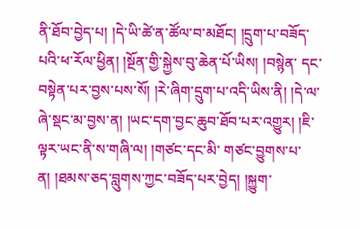ནི་ཐོབ་བྱེད་པ། །དེ་ཡི་ཚེ་ན་ཚོལ་བ་མཐོང། །དྲུག་པ་བཟོད་པའི་ཕ་རོལ་ཕྱིན། །སྔོན་གྱི་སྐྱེས་བུ་ཆེན་པོ་ཡིས། །བསྙེན་ དང་བསྟེན་པར་བྱས་པས་སོ། །རེ་ཞིག་དྲུག་པ་འདི་ཡིས་ནི། །དེ་ལ་ཞེ་སྡང་མ་བྱས་ན། །ཡང་དག་བྱང་ཆུབ་ཐོབ་པར་འགྱུར། །ཇི་ལྟར་ཡང་ནི་ས་གཞི་ལ། །གཙང་དང་མི་ གཙང་བྱུགས་པ་ན། །ཐམས་ཅད་བླུགས་ཀྱང་བཟོད་པར་བྱེད། །སྐྱུག་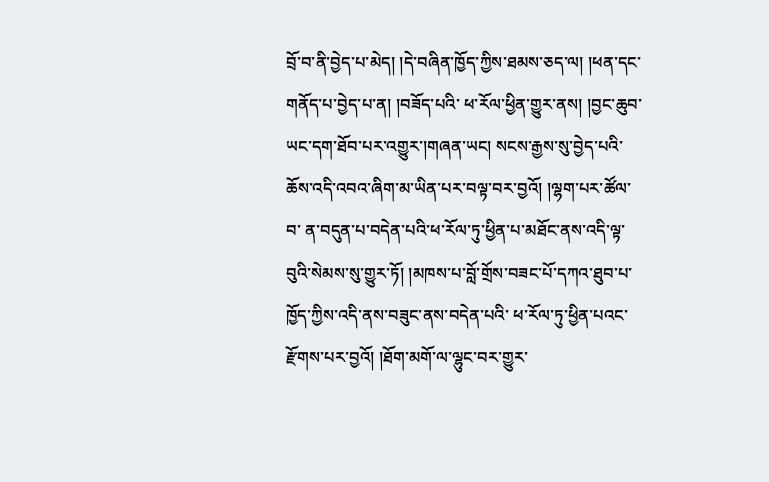བྲོ་བ་ནི་བྱེད་པ་མེད། །དེ་བཞིན་ཁྱོད་ཀྱིས་ཐམས་ཅད་ལ། །ཕན་དང་གནོད་པ་བྱེད་པ་ན། །བཟོད་པའི་ ཕ་རོལ་ཕྱིན་གྱུར་ནས། །བྱང་ཆུབ་ཡང་དག་ཐོབ་པར་འགྱུར་།གཞན་ཡང། སངས་རྒྱས་སུ་བྱེད་པའི་ཆོས་འདི་འབའ་ཞིག་མ་ཡིན་པར་བལྟ་བར་བྱའོ། །ལྷག་པར་ཚོལ་བ་ ན་བདུན་པ་བདེན་པའི་ཕ་རོལ་ཏུ་ཕྱིན་པ་མཐོང་ནས་འདི་ལྟ་བུའི་སེམས་སུ་གྱུར་ཏོ། །མཁས་པ་བློ་གྲོས་བཟང་པོ་དཀའ་ཐུབ་པ་ཁྱོད་ཀྱིས་འདི་ནས་བཟུང་ནས་བདེན་པའི་ ཕ་རོལ་ཏུ་ཕྱིན་པའང་རྫོགས་པར་བྱའོ། །ཐོག་མགོ་ལ་ལྷུང་བར་གྱུར་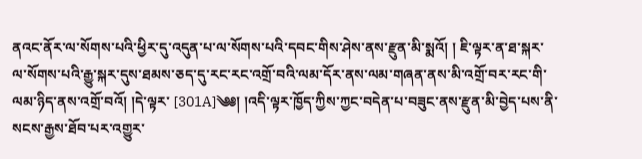ནའང་ནོར་ལ་སོགས་པའི་ཕྱིར་དུ་འདུན་པ་ལ་སོགས་པའི་དབང་གིས་ཤེས་ནས་རྫུན་མི་སྨའོ། ། ཇི་ལྟར་ན་ཐ་སྐར་ལ་སོགས་པའི་རྒྱུ་སྐར་དུས་ཐམས་ཅད་དུ་རང་རང་འགྲོ་བའི་ལམ་དོར་ནས་ལམ་གཞན་ནས་མི་འགྲོ་བར་རང་གི་ལམ་ཉིད་ནས་འགྲོ་བའོ། །དེ་ལྟར་ [301A]༄༅། །འདི་ལྟར་ཁྱོད་ཀྱིས་ཀྱང་བདེན་པ་བཟུང་ནས་རྫུན་མི་བྱེད་པས་ནི་སངས་རྒྱས་ཐོབ་པར་འགྱུར་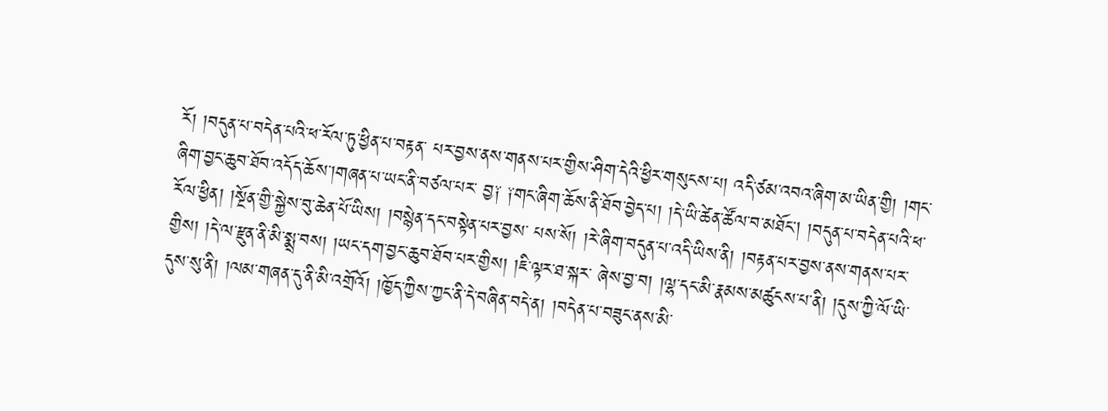རོ། །བདུན་པ་བདེན་པའི་ཕ་རོལ་ཏུ་ཕྱིན་པ་བརྟན་ པར་བྱས་ནས་གནས་པར་གྱིས་ཤིག་དེའི་ཕྱིར་གསུངས་པ། འདི་ཙམ་འབའ་ཞིག་མ་ཡིན་གྱི། །གང་ཞིག་བྱང་ཆུབ་ཐོབ་འདོད་ཆོས་།གཞན་པ་ཡང་ནི་བཙལ་པར་ བྱ༑ ༑གང་ཞིག་ཆོས་ནི་ཐོབ་བྱེད་པ། །དེ་ཡི་ཚེན་ཚོལ་བ་མཐོང། །བདུན་པ་བདེན་པའི་ཕ་རོལ་ཕྱིན། །སྔོན་གྱི་སྐྱེས་བུ་ཆེན་པོ་ཡིས། །བསྙེན་དང་བསྟེན་པར་བྱས་ པས་སོ། །རེ་ཞིག་བདུན་པ་འདི་ཡིས་ནི། །བརྟན་པར་བྱས་ནས་གནས་པར་གྱིས། །དེ་ལ་རྫུན་ནི་མི་སྨྲ་བས། །ཡང་དག་བྱང་ཆུབ་ཐོབ་པར་གྱིས། །ཇི་ལྟར་ཐ་སྐར་ ཞེས་བྱ་བ། །ལྷ་དང་མི་རྣམས་མཚུངས་པ་ནི། །དུས་ཀྱི་ལོ་ཡི་དུས་སུ་ནི། །ལམ་གཞན་དུ་ནི་མི་འགྲོའོ། །ཁྱོད་ཀྱིས་ཀྱང་ནི་དེ་བཞིན་བདེ་ན། །བདེན་པ་བཟུང་ནས་མི་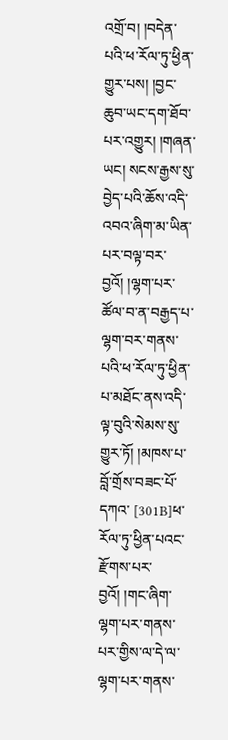འགྲོ་བ། །བདེན་པའི་ཕ་རོལ་ཏུ་ཕྱིན་གྱུར་པས། །བྱང་ཆུབ་ཡང་དག་ཐོབ་པར་འགྱུར། །གཞན་ཡང། སངས་རྒྱས་སུ་བྱེད་པའི་ཆོས་འདི་འབའ་ཞིག་མ་ཡིན་པར་བལྟ་བར་ བྱའོ། །ལྷག་པར་ཚོལ་བ་ན་བརྒྱད་པ་ལྷག་བར་གནས་པའི་ཕ་རོལ་ཏུ་ཕྱིན་པ་མཐོང་ནས་འདི་ལྟ་བུའི་སེམས་སུ་གྱུར་ཏོ། །མཁས་པ་བློ་གྲོས་བཟང་པོ་དཀའ་ [301B]ཕ་རོལ་ཏུ་ཕྱིན་པའང་རྫོགས་པར་བྱའོ། །གང་ཞིག་ལྷག་པར་གནས་པར་གྱིས་ལ་དེ་ལ་ལྷག་པར་གནས་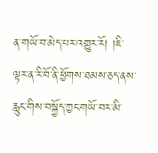ན་གཡོ་བ་མེད་པར་འགྱུར་རོ། །ཇི་ལྟར་ན་རི་བོ་ནི་ཕྱོགས་ཐམས་ཅད་ནས་རླུང་གིས་བསྐྱོད་ཀྱང་གཡོ་བར་མི་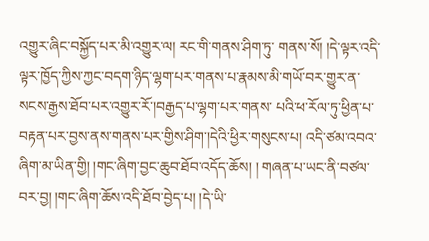འགྱུར་ཞིང་བསྐྱོད་པར་མི་འགྱུར་ལ། རང་གི་གནས་ཤིག་ཏུ་ གནས་སོ། །དེ་ལྟར་འདི་ལྟར་ཁྱོད་ཀྱིས་ཀྱང་བདག་ཉིད་ལྷག་པར་གནས་པ་རྣམས་མི་གཡོ་བར་གྱུར་ན་སངས་རྒྱས་ཐོབ་པར་འགྱུར་རོ་།བརྒྱད་པ་ལྷག་པར་གནས་ པའི་ཕ་རོལ་ཏུ་ཕྱིན་པ་བརྟན་པར་བྱས་ནས་གནས་པར་གྱིས་ཤིག་།དེའི་ཕྱིར་གསུངས་པ། འདི་ཙམ་འབའ་ཞིག་མ་ཡིན་གྱི། །གང་ཞིག་བྱང་ཆུབ་ཐོབ་འདོད་ཆོས། ། གཞན་པ་ཡང་ནི་བཙལ་བར་བྱ། །གང་ཞིག་ཆོས་འདི་ཐོབ་བྱེད་པ། །དེ་ཡི་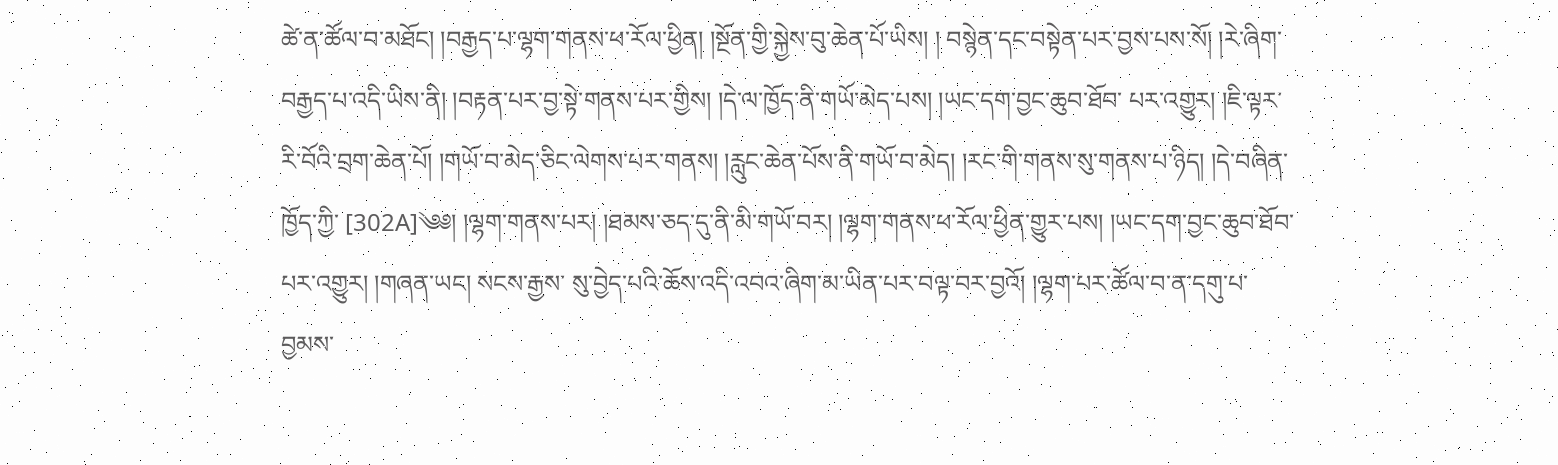ཚེ་ན་ཚོལ་བ་མཐོང། །བརྒྱད་པ་ལྷག་གནས་ཕ་རོལ་ཕྱིན། །སྔོན་གྱི་སྐྱེས་བུ་ཆེན་པོ་ཡིས། ། བསྙེན་དང་བསྟེན་པར་བྱས་པས་སོ། །རེ་ཞིག་བརྒྱད་པ་འདི་ཡིས་ནི། །བརྟན་པར་བྱ་སྟེ་གནས་པར་གྱིས། །དེ་ལ་ཁྱོད་ནི་གཡོ་མེད་པས། །ཡང་དག་བྱང་ཆུབ་ཐོབ་ པར་འགྱུར། །ཇི་ལྟར་རི་བོའི་བྲག་ཆེན་པོ། །གཡོ་བ་མེད་ཅིང་ལེགས་པར་གནས། །རླུང་ཆེན་པོས་ནི་གཡོ་བ་མེད། །རང་གི་གནས་སུ་གནས་པ་ཉིད། །དེ་བཞིན་ཁྱོད་ཀྱི་ [302A]༄༅། །ལྷག་གནས་པར། །ཐམས་ཅད་དུ་ནི་མི་གཡོ་བར། །ལྷག་གནས་ཕ་རོལ་ཕྱིན་གྱུར་པས། །ཡང་དག་བྱང་ཆུབ་ཐོབ་པར་འགྱུར། །གཞན་ཡང། སངས་རྒྱས་ སུ་བྱེད་པའི་ཆོས་འདི་འབའ་ཞིག་མ་ཡིན་པར་བལྟ་བར་བྱའོ། །ལྷག་པར་ཚོལ་བ་ན་དགུ་པ་བྱམས་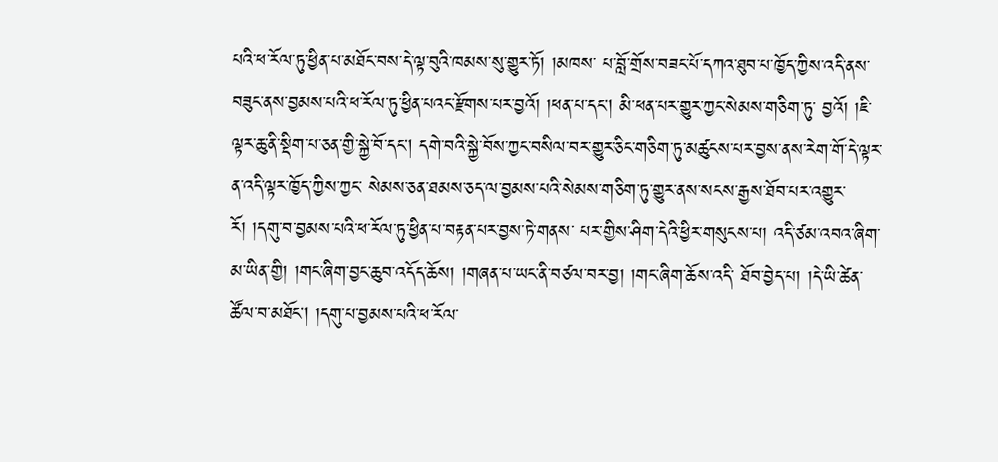པའི་ཕ་རོལ་ཏུ་ཕྱིན་པ་མཐོང་བས་དེ་ལྟ་བུའི་ཁམས་སུ་གྱུར་ཏོ། །མཁས་ པ་བློ་གྲོས་བཟང་པོ་དཀའ་ཐུབ་པ་ཁྱོད་ཀྱིས་འདི་ནས་བཟུང་ནས་བྱམས་པའི་ཕ་རོལ་ཏུ་ཕྱིན་པའང་རྫོགས་པར་བྱའོ། །ཕན་པ་དང། མི་ཕན་པར་གྱུར་ཀྱང་སེམས་གཅིག་ཏུ་ བྱའོ། །ཇི་ལྟར་ཆུ་ནི་སྡིག་པ་ཅན་གྱི་སྐྱེ་བོ་དང། དགེ་བའི་སྐྱེ་བོས་ཀྱང་བསིལ་བར་གྱུར་ཅིང་གཅིག་ཏུ་མཚུངས་པར་བྱས་ནས་རེག་གོ་དེ་ལྟར་ན་འདི་ལྟར་ཁྱོད་ཀྱིས་ཀྱང་ སེམས་ཅན་ཐམས་ཅད་ལ་བྱམས་པའི་སེམས་གཅིག་ཏུ་གྱུར་ནས་སངས་རྒྱས་ཐོབ་པར་འགྱུར་རོ། །དགུ་བ་བྱམས་པའི་ཕ་རོལ་ཏུ་ཕྱིན་པ་བརྟན་པར་བྱས་ཏེ་གནས་ པར་གྱིས་ཤིག་དེའི་ཕྱིར་གསུངས་པ། འདི་ཙམ་འབའ་ཞིག་མ་ཡིན་གྱི། །གང་ཞིག་བྱང་ཆུབ་འདོད་ཆོས། །གཞན་པ་ཡང་ནི་བཙལ་བར་བྱ། །གང་ཞིག་ཆོས་འདི་ ཐོབ་བྱེད་པ། །དེ་ཡི་ཚེན་ཚོལ་བ་མཐོང། །དགུ་པ་བྱམས་པའི་ཕ་རོལ་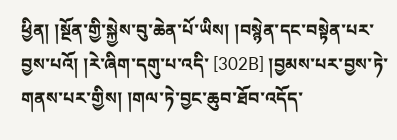ཕྱིན། །སྔོན་གྱི་སྐྱེས་བུ་ཆེན་པོ་ཡིས། །བསྙེན་དང་བསྟེན་པར་བྱས་པའོ། །རེ་ཞིག་དགུ་པ་འདི་ [302B] །བྱམས་པར་བྱས་ཏེ་གནས་པར་གྱིས། །གལ་ཏེ་བྱང་ཆུབ་ཐོབ་འདོད་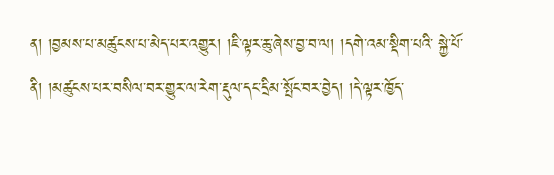ན། །བྱམས་པ་མཚུངས་པ་མེད་པར་འགྱུར། །ཇི་ལྟར་ཆུ་ཞེས་བྱ་བ་ལ། །དགེ་འམ་སྡིག་པའི་ སྐྱེ་པོ་ནི། །མཚུངས་པར་བསིལ་བར་གྱུར་ལ་རེག་རྡུལ་དང་དྲིམ་སྤོང་བར་བྱེད། །དེ་ལྟར་ཁྱོད་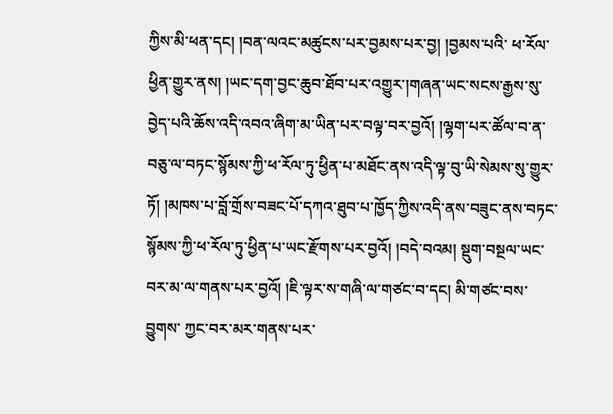ཀྱིས་མི་ཕན་དང། །བན་ལའང་མཚུངས་པར་བྱམས་པར་བྱ། །བྱམས་པའི་ ཕ་རོལ་ཕྱིན་གྱུར་ནས། །ཡང་དག་བྱང་ཆུབ་ཐོབ་པར་འགྱུར་།གཞན་ཡང་སངས་རྒྱས་སུ་བྱེད་པའི་ཆོས་འདི་འབའ་ཞིག་མ་ཡིན་པར་བལྟ་བར་བྱའོ། །ལྷག་པར་ཚོལ་བ་ན་ བཅུ་ལ་བཏང་སྙོམས་ཀྱི་ཕ་རོལ་ཏུ་ཕྱིན་པ་མཐོང་ནས་འདི་ལྟ་བུ་ཡི་སེམས་སུ་གྱུར་ཏོ། །མཁས་པ་བློ་གྲོས་བཟང་པོ་དཀའ་ཐུབ་པ་ཁྱོད་ཀྱིས་འདི་ནས་བཟུང་ནས་བཏང་ སྙོམས་ཀྱི་ཕ་རོལ་ཏུ་ཕྱིན་པ་ཡང་རྫོགས་པར་བྱའོ། །བདེ་བའམ། སྡུག་བསྔལ་ཡང་བར་མ་ལ་གནས་པར་བྱའོ། །ཇི་ལྟར་ས་གཞི་ལ་གཙང་བ་དང། མི་གཙང་བས་བྱུགས་ ཀྱང་བར་མར་གནས་པར་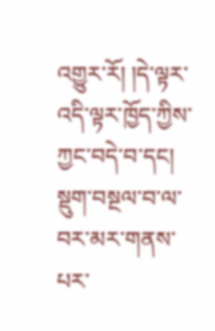འགྱུར་རོ། །དེ་ལྟར་འདི་ལྟར་ཁྱོད་ཀྱིས་ཀྱང་བདེ་བ་དང། སྡུག་བསྔལ་བ་ལ་བར་མར་གནས་པར་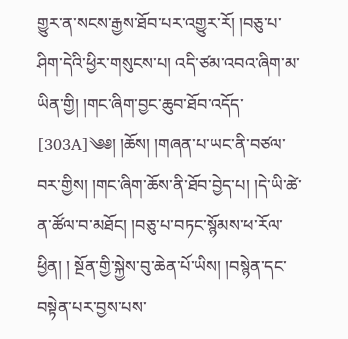གྱུར་ན་སངས་རྒྱས་ཐོབ་པར་འགྱུར་རོ། །བཅུ་པ་ ཤིག་དེའི་ཕྱིར་གསུངས་པ། འདི་ཙམ་འབའ་ཞིག་མ་ཡིན་གྱི། །གང་ཞིག་བྱང་ཆུབ་ཐོབ་འདོད་ [303A]༄༅། །ཆོས། །གཞན་པ་ཡང་ནི་བཙལ་བར་གྱིས། །གང་ཞིག་ཆོས་ནི་ཐོབ་བྱེད་པ། །དེ་ཡི་ཚེ་ན་ཚོལ་བ་མཐོང། །བཅུ་པ་བཏང་སྙོམས་ཕ་རོལ་ཕྱིན། ། སྔོན་གྱི་སྐྱེས་བུ་ཆེན་པོ་ཡིས། །བསྙེན་དང་བསྟེན་པར་བྱས་པས་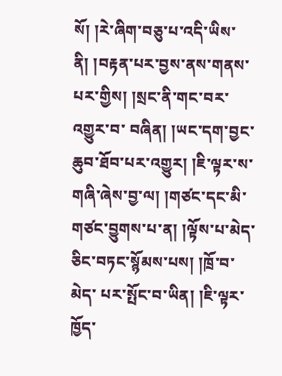སོ། །རེ་ཞིག་བཅུ་པ་འདི་ཡིས་ནི། །བརྟན་པར་བྱས་ནས་གནས་པར་གྱིས། །སྲང་ནི་གང་བར་འགྱུར་བ་ བཞིན། །ཡང་དག་བྱང་ཆུབ་ཐོབ་པར་འགྱུར། །ཇི་ལྟར་ས་གཞི་ཞེས་བྱ་ལ། །གཙང་དང་མི་གཙང་བྱུགས་པ་ན། །ལྟོས་པ་མེད་ཅིང་བཏང་སྙོམས་པས། །ཁྲོ་བ་མེད་ པར་སྤོང་བ་ཡིན། །ཇི་ལྟར་ཁྱོད་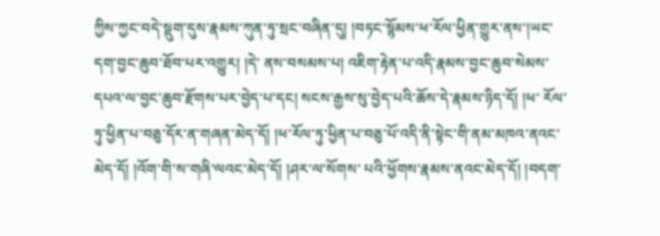ཀྱིས་ཀྱང་བདེ་སྡུག་དུས་རྣམས་ཀུན་ཏུ་སྲང་བཞིན་དུ། །བཏང་སྙོམས་ཕ་རོལ་ཕྱིན་གྱུར་ནས་།ཡང་དག་བྱང་ཆུབ་ཐོབ་པར་འགྱུར། །དེ་ ནས་བསམས་པ། འཇིག་རྟེན་པ་འདི་རྣམས་བྱང་ཆུབ་སེམས་དཔའ་ལ་བྱང་ཆུབ་རྫོགས་པར་བྱེད་པ་དང། སངས་རྒྱས་སུ་བྱེད་པའི་ཆོས་དེ་རྣམས་ཉིད་དོ། །ཕ་ རོལ་ཏུ་ཕྱིན་པ་བཅུ་དོར་ན་གཞན་མེད་དོ། །ཕ་རོལ་ཏུ་ཕྱིན་པ་བཅུ་པོ་འདི་ནི་སྟེང་གི་ནམ་མཁའ་ནའང་མེད་དོ། །འོག་གི་ས་གཞི་ལའང་མེད་དོ། །ཤར་ལ་སོགས་ པའི་ཕྱོགས་རྣམས་ནའང་མེད་དོ། །བདག་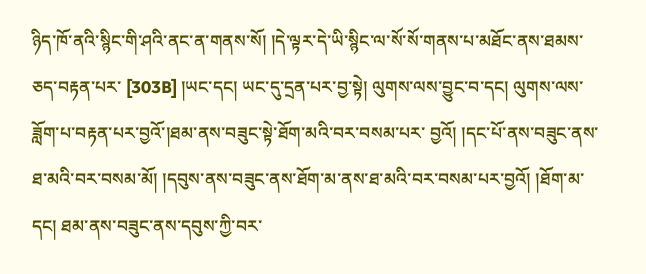ཉིད་ཁོ་ནའི་སྙིང་གི་ཤའི་ནང་ན་གནས་སོ། །དེ་ལྟར་དེ་ཡི་སྙིང་ལ་སོ་སོ་གནས་པ་མཐོང་ནས་ཐམས་ཅད་བརྟན་པར་ [303B] །ཡང་དང། ཡང་དུ་དྲན་པར་བྱ་སྟེ། ལུགས་ལས་བྱུང་བ་དང། ལུགས་ལས་ཟློག་པ་བརྟན་པར་བྱའོ་།ཐམ་ནས་བཟུང་སྟེ་ཐོག་མའི་བར་བསམ་པར་ བྱའོ། །དང་པོ་ནས་བཟུང་ནས་ཐ་མའི་བར་བསམ་མོ། །དབུས་ནས་བཟུང་ནས་ཐོག་མ་ནས་ཐ་མའི་བར་བསམ་པར་བྱའོ། །ཐོག་མ་དང། ཐམ་ནས་བཟུང་ནས་དབུས་ཀྱི་བར་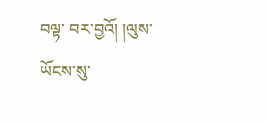བལྟ་ བར་བྱའོ། །ལུས་ཡོངས་སུ་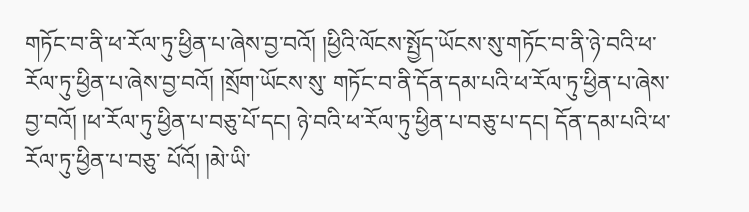གཏོང་བ་ནི་ཕ་རོལ་ཏུ་ཕྱིན་པ་ཞེས་བྱ་བའོ། །ཕྱིའི་ལོངས་སྤྱོད་ཡོངས་སུ་གཏོང་བ་ནི་ཉེ་བའི་ཕ་རོལ་ཏུ་ཕྱིན་པ་ཞེས་བྱ་བའོ། །སྲོག་ཡོངས་སུ་ གཏོང་བ་ནི་དོན་དམ་པའི་ཕ་རོལ་ཏུ་ཕྱིན་པ་ཞེས་བྱ་བའོ། །ཕ་རོལ་ཏུ་ཕྱིན་པ་བཅུ་པོ་དང། ཉེ་བའི་ཕ་རོལ་ཏུ་ཕྱིན་པ་བཅུ་པ་དང། དོན་དམ་པའི་ཕ་རོལ་ཏུ་ཕྱིན་པ་བཅུ་ པོའོ། །མེ་ཡི་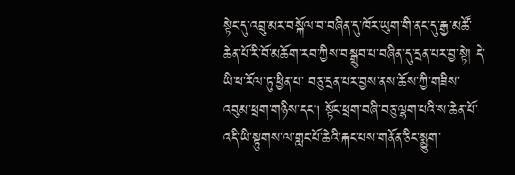སྟེང་དུ་འབྲུ་མར་བསྐོལ་བ་བཞིན་དུ་ཁོར་ཡུག་གི་ནང་དུ་རྒྱ་མཚོ་ཆེན་པོ་རི་བོ་མཆོག་རབ་ཀྱིས་བསྒྲུབ་པ་བཞིན་དུ་དྲན་པར་བྱ་སྟེ། དེ་ཡི་ཕ་རོལ་ཏུ་ཕྱིན་པ་ བཅུ་དྲན་པར་བྱས་ནས་ཆོས་ཀྱི་གཟིས་འབུམ་ཕྲག་གཉིས་དང། སྟོང་ཕྲག་བཞི་བཅུ་ལྷག་པའི་ས་ཆེན་པོ་འདི་ཡི་སྟུགས་ལ་གླང་པོ་ཆེའི་རྐང་པས་གནོན་ཅིང་སྨྱུག་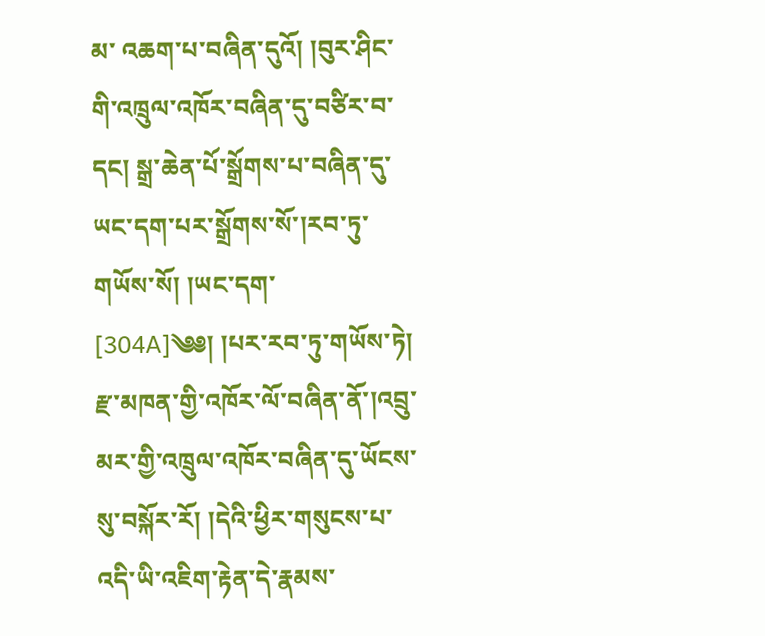མ་ འཆག་པ་བཞིན་དུའོ། །བུར་ཤིང་གི་འཁྲུལ་འཁོར་བཞིན་དུ་བཙིར་བ་དང། སྒྲ་ཆེན་པོ་སྒྲོགས་པ་བཞིན་དུ་ཡང་དག་པར་སྒྲོགས་སོ་།རབ་ཏུ་གཡོས་སོ། །ཡང་དག་ [304A]༄༅། །པར་རབ་ཏུ་གཡོས་ཏེ། རྫ་མཁན་གྱི་འཁོར་ལོ་བཞིན་ནོ་།འབྲུ་མར་གྱི་འཁྲུལ་འཁོར་བཞིན་དུ་ཡོངས་སུ་བསྐོར་རོ། །དེའི་ཕྱིར་གསུངས་པ་ འདི་ཡི་འཇིག་རྟེན་དེ་རྣམས་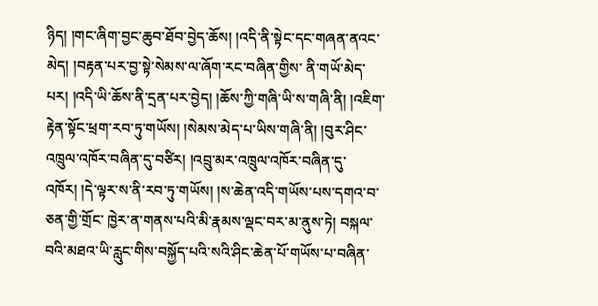ཉིད། །གང་ཞིག་བྱང་ཆུབ་ཐོབ་བྱེད་ཆོས། །འདི་ནི་སྟེང་དང་གཞན་ནའང་མེད། །བརྟན་པར་བྱ་སྟེ་སེམས་ལ་ཞོག་རང་བཞིན་གྱིས་ ནི་གཡོ་མེད་པར། །འདི་ཡི་ཆོས་ནི་དྲན་པར་བྱེད། །ཆོས་ཀྱི་གཞི་ཡི་ས་གཞི་ནི། །འཇིག་རྟེན་སྟོང་ཕྲག་རབ་ཏུ་གཡོས། །སེམས་མེད་པ་ཡིས་གཞི་ནི། །བུར་ཤིང་ འཁྲུལ་འཁོར་བཞིན་དུ་བཙིར། །འབྲུ་མར་འཁྲུལ་འཁོར་བཞིན་དུ་འཁོར། །དེ་ལྟར་ས་ནི་རབ་ཏུ་གཡོས། །ས་ཆེན་འདི་གཡོས་པས་དགའ་བ་ཅན་གྱི་གྲོང་ ཁྱེར་ན་གནས་པའི་མི་རྣམས་ལྡང་བར་མ་ནུས་ཏེ། བསྐལ་བའི་མཐའ་ཡི་རླུང་གིས་བསྐྱོད་པའི་སའི་ཤིང་ཆེན་པོ་གཡོས་པ་བཞིན་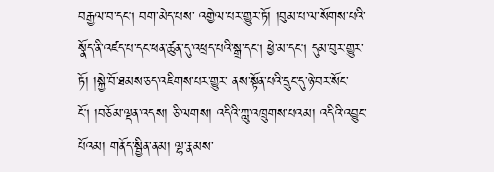བརྒྱལ་བ་དང། བག་མེད་པས་ འགྱེལ་པར་གྱུར་ཏོ། །བུམ་པ་ལ་སོགས་པའི་སྣོད་ནི་འཛད་པ་དང་ཕན་ཚུན་དུ་འཕྲད་པའི་སྒྲ་དང། ཕྱེ་མ་དང། དུམ་བུར་གྱུར་ཏོ། །སྐྱེ་བོ་ཐམས་ཅད་འཇིགས་པར་གྱུར་ ནས་སྟོན་པའི་དྲུང་དུ་ཉེ་བར་སོང་ངོ། །བཅོམ་ལྡན་འདས། ཅི་ལགས། འདིའི་ཀླུ་འཁྲུགས་པའམ། འདིའི་འབྱུང་པོའམ། གནོད་སྦྱིན་ནམ། ལྷ་རྣམས་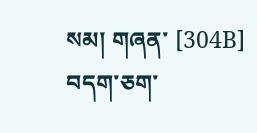སམ། གཞན་ [304B] བདག་ཅག་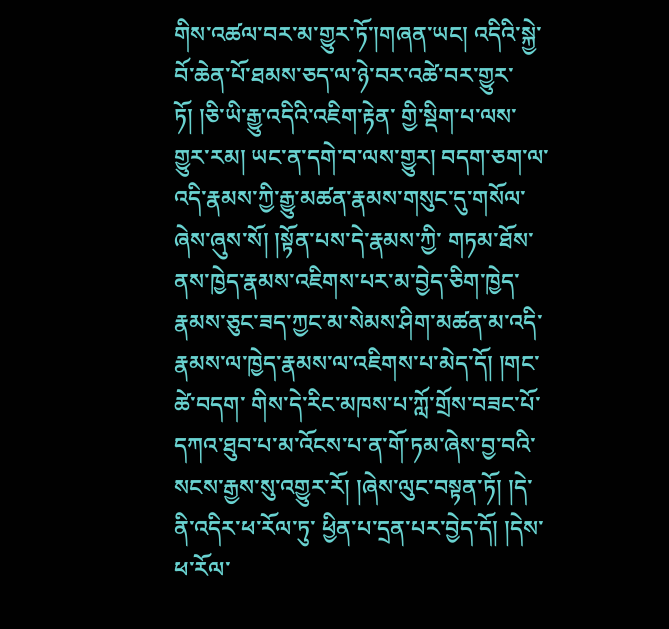གིས་འཚལ་བར་མ་གྱུར་ཏོ་།གཞན་ཡང། འདིའི་སྐྱེ་བོ་ཆེན་པོ་ཐམས་ཅད་ལ་ཉེ་བར་འཚེ་བར་གྱུར་ཏོ། །ཅི་ཡི་རྒྱུ་འདིའི་འཇིག་རྟེན་ གྱི་སྡིག་པ་ལས་གྱུར་རམ། ཡང་ན་དགེ་བ་ལས་གྱུར། བདག་ཅག་ལ་འདི་རྣམས་ཀྱི་རྒྱུ་མཚན་རྣམས་གསུང་དུ་གསོལ་ཞེས་ཞུས་སོ། །སྟོན་པས་དེ་རྣམས་ཀྱི་ གཏམ་ཐོས་ནས་ཁྱེད་རྣམས་འཇིགས་པར་མ་བྱེད་ཅིག་ཁྱེད་རྣམས་ཅུང་ཟད་ཀྱང་མ་སེམས་ཤིག་མཚན་མ་འདི་རྣམས་ལ་ཁྱེད་རྣམས་ལ་འཇིགས་པ་མེད་དོ། །གང་ཚེ་བདག་ གིས་དེ་རིང་མཁས་པ་ཀློ་གྲོས་བཟང་པོ་དཀའ་ཐུབ་པ་མ་འོངས་པ་ན་གོ་ཏམ་ཞེས་བྱ་བའི་སངས་རྒྱས་སུ་འགྱུར་རོ། །ཞེས་ལུང་བསྟན་ཏོ། །དེ་ནི་འདིར་ཕ་རོལ་ཏུ་ ཕྱིན་པ་དྲན་པར་བྱེད་དོ། །དེས་ཕ་རོལ་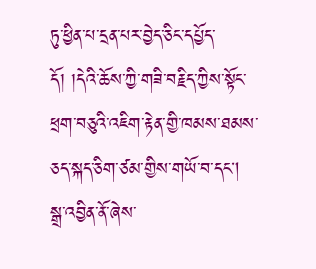ཏུ་ཕྱིན་པ་དྲན་པར་བྱེད་ཅིང་དཔྱོད་དོ། །དེའི་ཆོས་ཀྱི་གཟི་བརྗིད་ཀྱིས་སྟོང་ཕྲག་བཅུའི་འཇིག་རྟེན་གྱི་ཁམས་ཐམས་ ཅད་སྐད་ཅིག་ཙམ་གྱིས་གཡོ་བ་དང། སྒྲ་འབྱིན་ནོ་ཞེས་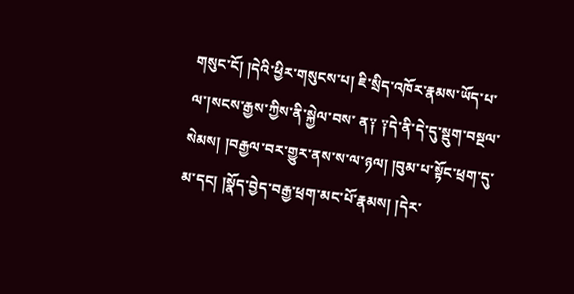གསུང་ངོ། །དེའི་ཕྱིར་གསུངས་པ། ཇི་སྲིད་འཁོར་རྣམས་ཡོད་པ་ལ་།སངས་རྒྱས་ཀྱིས་ནི་སྐྱེལ་བས་ ན༑ ༑དེ་ནི་དེ་དུ་སྡུག་བསྔལ་སེམས། །བརྒྱལ་བར་གྱུར་ནས་ས་ལ་ཉལ། །བུམ་པ་སྟོང་ཕྲག་དུ་མ་དང། །སྣོད་བྱེད་བརྒྱ་ཕྲག་མང་པོ་རྣམས། །དེར་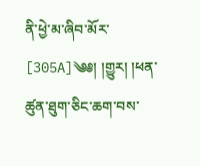ནི་ཕྱེ་མ་ཞིབ་མོར་ [305A]༄༅། །གྱུར། །ཕན་ཚུན་ཐུག་ཅིང་ཆག་བས་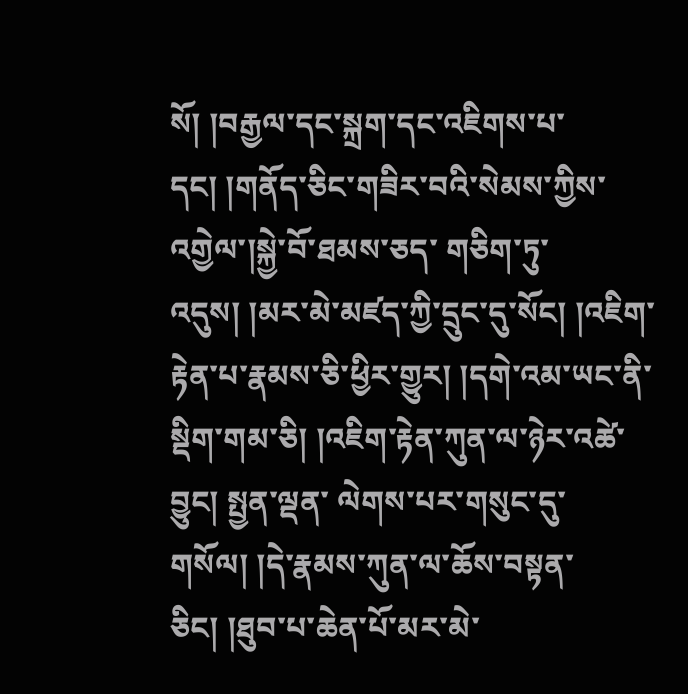སོ། །བརྒྱལ་དང་སྐྲག་དང་འཇིགས་པ་དང། །གནོད་ཅིང་གཟིར་བའི་སེམས་ཀྱིས་འགྱེལ་།སྐྱེ་བོ་ཐམས་ཅད་ གཅིག་ཏུ་འདུས། །མར་མེ་མཛད་ཀྱི་དྲུང་དུ་སོང། །འཇིག་རྟེན་པ་རྣམས་ཅི་ཕྱིར་གྱུར། །དགེ་འམ་ཡང་ནི་སྡིག་གམ་ཅི། །འཇིག་རྟེན་ཀུན་ལ་ཉེར་འཚེ་བྱུང། སྤྱན་ལྡན་ ལེགས་པར་གསུང་དུ་གསོལ། །དེ་རྣམས་ཀུན་ལ་ཆོས་བསྟན་ཅིང། །ཐུབ་པ་ཆེན་པོ་མར་མེ་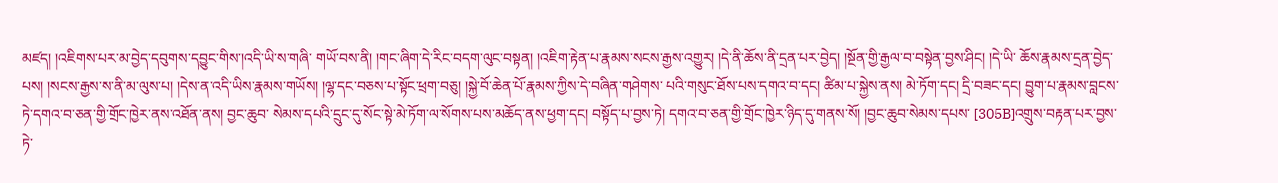མཛད། །འཇིགས་པར་མ་བྱེད་དབུགས་དབྱུང་གིས་།འདི་ཡི་ས་གཞི་ གཡོ་བས་ནི། །གང་ཞིག་དེ་རིང་བདག་ལུང་བསྟན། །འཇིག་རྟེན་པ་རྣམས་སངས་རྒྱས་འགྱུར། །དེ་ནི་ཆོས་ནི་དྲན་པར་བྱེད། །སྔོན་གྱི་རྒྱལ་བ་བསྟེན་བྱས་ཤིང། །དེ་ཡི་ ཆོས་རྣམས་དྲན་བྱེད་པས། །སངས་རྒྱས་ས་ནི་མ་ལུས་པ། །དེས་ན་འདི་ཡིས་རྣམས་གཡོས། །ལྷ་དང་བཅས་པ་སྟོང་ཕྲག་བཅུ། །སྐྱེ་བོ་ཆེན་པོ་རྣམས་ཀྱིས་དེ་བཞིན་གཤེགས་ པའི་གསུང་ཐོས་པས་དགའ་བ་དང། ཚིམ་པ་སྐྱེས་ནས། མེ་ཏོག་དང། དྲི་བཟང་དང། བྱུག་པ་རྣམས་བླངས་ཏེ་དགའ་བ་ཅན་གྱི་གྲོང་ཁྱེར་ནས་འཐོན་ནས། བྱང་ཆུབ་ སེམས་དཔའི་དྲུང་དུ་སོང་སྟེ་མེ་ཏོག་ལ་སོགས་པས་མཆོད་ནས་ཕྱག་དང། བསྟོད་པ་བྱས་ཏེ། དགའ་བ་ཅན་གྱི་གྲོང་ཁྱེར་ཉིད་དུ་གནས་སོ། །བྱང་ཆུབ་སེམས་དཔས་ [305B]འགྲུས་བརྟན་པར་བྱས་ཏེ་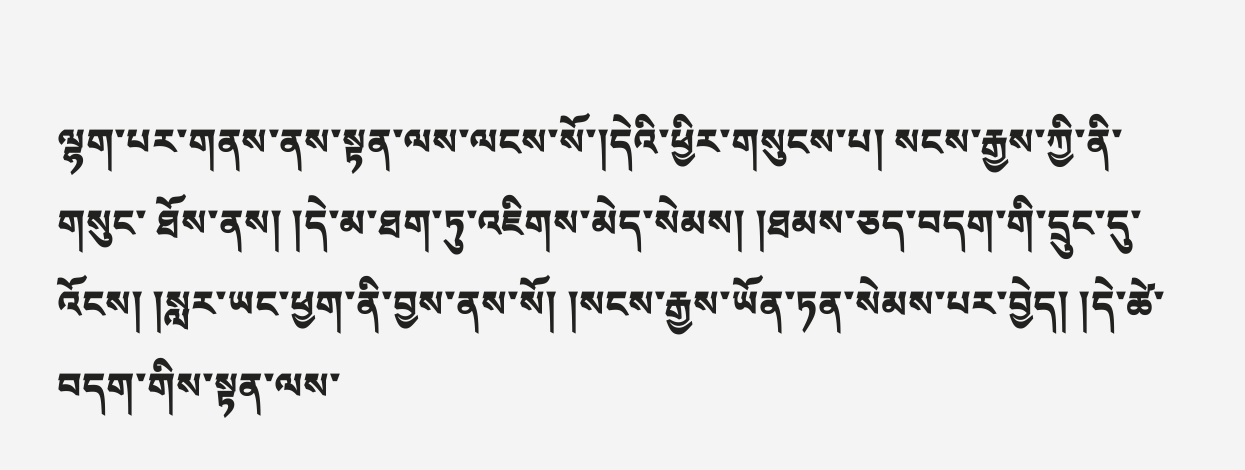ལྷག་པར་གནས་ནས་སྟན་ལས་ལངས་སོ་།དེའི་ཕྱིར་གསུངས་པ། སངས་རྒྱས་ཀྱི་ནི་གསུང་ ཐོས་ནས། །དེ་མ་ཐག་ཏུ་འཇིགས་མེད་སེམས། །ཐམས་ཅད་བདག་གི་དྲུང་དུ་འོངས། །སླར་ཡང་ཕྱག་ནི་བྱས་ནས་སོ། །སངས་རྒྱས་ཡོན་ཏན་སེམས་པར་བྱེད། །དེ་ཚེ་ བདག་གིས་སྟན་ལས་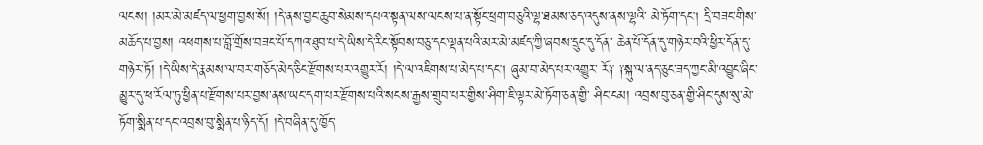ལངས། །མར་མེ་མཛད་ལ་ཕྱག་བྱས་སོ། །དེ་ནས་བྱང་ཆུབ་སེམས་དཔའ་སྟན་ལས་ལངས་པ་ན་སྟོང་ཕྲག་བཅུའི་ལྷ་ཐམས་ཅད་འདུས་ནས་ལྷའི་ མེ་ཏོག་དང། དྲི་བཟང་གིས་མཆོད་པ་བྱས། འཕགས་པ་བློ་གྲོས་བཟང་པོ་དཀའ་ཐུབ་པ་དེ་ཡིས་དེ་རིང་སྟོབས་བཅུ་དང་ལྡན་པའི་མར་མེ་མཛད་ཀྱི་ཞབས་དྲུང་དུ་དོན་ ཆེན་པོ་དོན་དུ་གཉེར་བའི་ཕྱིར་དོན་དུ་གཉེར་ཏོ། །དེ་ཡིས་དེ་རྣམས་ལ་བར་གཅོད་མེད་ཅིང་རྫོགས་པར་འགྱུར་རོ། །དེ་ལ་འཇིགས་པ་མེད་པ་དང། ཞུམ་བ་མེད་པར་འགྱུར་ རོ༑ ༑སྐུ་ལ་ནད་ཅུང་ཟད་ཀྱང་མི་འབྱུང་ཞིང་མྱུར་དུ་ཕ་རོལ་ཏུ་ཕྱིན་པ་རྫོགས་པར་བྱས་ནས་ཡང་དག་པར་རྫོགས་པའི་སངས་རྒྱས་གྲུབ་པར་གྱིས་ཤིག་ཇི་ལྟར་མེ་ཏོག་ཅན་གྱི་ ཤིང་ངམ། འབྲས་བུ་ཅན་གྱི་ཤིང་དུས་སུ་མེ་ཏོག་སྨིན་པ་དང་འབྲས་བུ་སྨིན་པ་ཉིད་དོ། །དེ་བཞིན་དུ་ཁྱོད་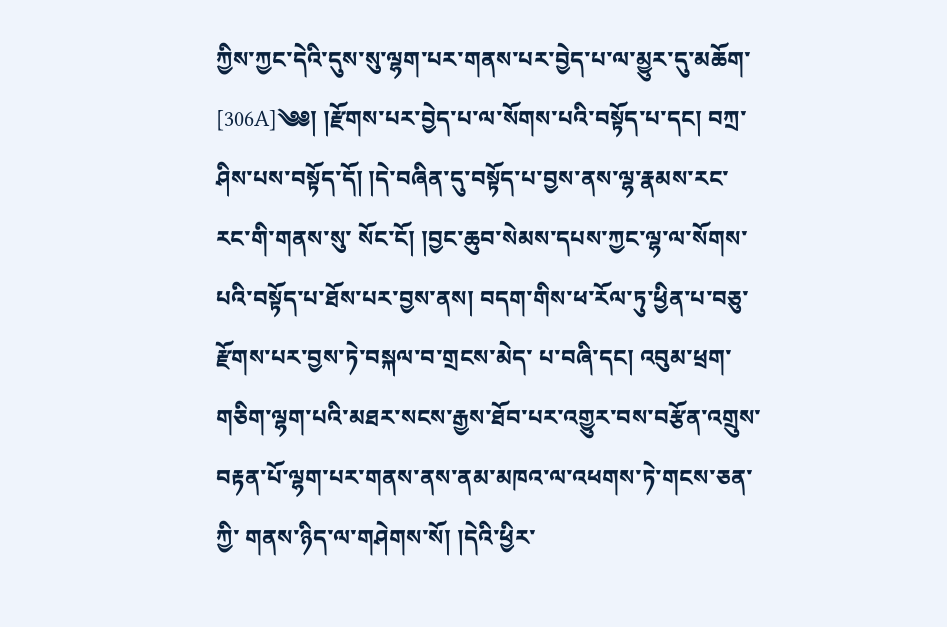ཀྱིས་ཀྱང་དེའི་དུས་སུ་ལྷག་པར་གནས་པར་བྱེད་པ་ལ་མྱུར་དུ་མཆོག་ [306A]༄༅། །རྫོགས་པར་བྱེད་པ་ལ་སོགས་པའི་བསྟོད་པ་དང། བཀྲ་ཤིས་པས་བསྟོད་དོ། །དེ་བཞིན་དུ་བསྟོད་པ་བྱས་ནས་ལྷ་རྣམས་རང་རང་གི་གནས་སུ་ སོང་ངོ། །བྱང་ཆུབ་སེམས་དཔས་ཀྱང་ལྷ་ལ་སོགས་པའི་བསྟོད་པ་ཐོས་པར་བྱས་ནས། བདག་གིས་ཕ་རོལ་ཏུ་ཕྱིན་པ་བཅུ་རྫོགས་པར་བྱས་ཏེ་བསྐལ་བ་གྲངས་མེད་ པ་བཞི་དང། འབུམ་ཕྲག་གཅིག་ལྷག་པའི་མཐར་སངས་རྒྱས་ཐོབ་པར་འགྱུར་བས་བརྩོན་འགྲུས་བརྟན་པོ་ལྷག་པར་གནས་ནས་ནམ་མཁའ་ལ་འཕགས་ཏེ་གངས་ཅན་ཀྱི་ གནས་ཉིད་ལ་གཤེགས་སོ། །དེའི་ཕྱིར་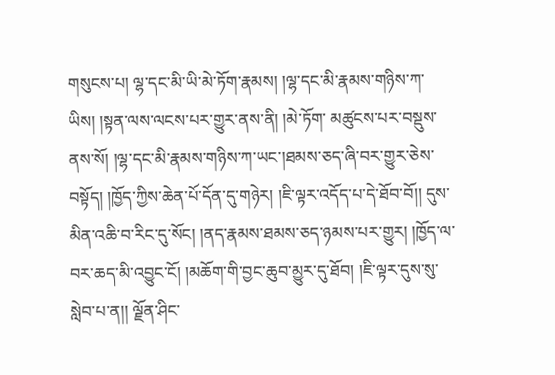གསུངས་པ། ལྷ་དང་མི་ཡི་མེ་ཏོག་རྣམས། །ལྷ་དང་མི་རྣམས་གཉིས་ཀ་ཡིས། །སྟན་ལས་ལངས་པར་གྱུར་ནས་ནི། །མེ་ཏོག་ མཚུངས་པར་བསྡུས་ནས་སོ། །ལྷ་དང་མི་རྣམས་གཉིས་ཀ་ཡང་།ཐམས་ཅད་ཞི་བར་གྱུར་ཅེས་བསྟོད། །ཁྱོད་ཀྱིས་ཆེན་པོ་དོན་དུ་གཉེར། །ཇི་ལྟར་འདོད་པ་དེ་ཐོབ་བོ།། དུས་མིན་འཆི་བ་རིང་དུ་སོང། །ནད་རྣམས་ཐམས་ཅད་ཉམས་པར་གྱུར། །ཁྱོད་ལ་བར་ཆད་མི་འབྱུང་ངོ། །མཆོག་གི་བྱང་ཆུབ་མྱུར་དུ་ཐོབ། །ཇི་ལྟར་དུས་སུ་སླེབ་པ་ན།། ལྗོན་ཤིང་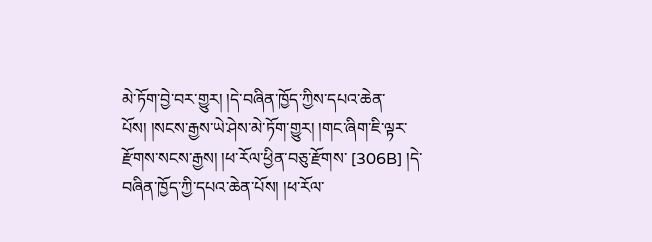མེ་ཏོག་བྱེ་བར་གྱུར། །དེ་བཞིན་ཁྱོད་ཀྱིས་དཔའ་ཆེན་པོས། །སངས་རྒྱས་ཡེ་ཤེས་མེ་ཏོག་གྱུར། །གང་ཞིག་ཇི་ལྟར་རྫོགས་སངས་རྒྱས། །ཕ་རོལ་ཕྱིན་བཅུ་རྫོགས་ [306B] །དེ་བཞིན་ཁྱོད་ཀྱི་དཔའ་ཆེན་པོས། །ཕ་རོལ་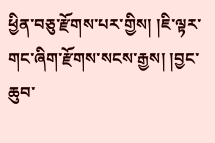ཕྱིན་བཅུ་རྫོགས་པར་གྱིས། །ཇི་ལྟར་གང་ཞིག་རྫོགས་སངས་རྒྱས། །བྱང་ཆུབ་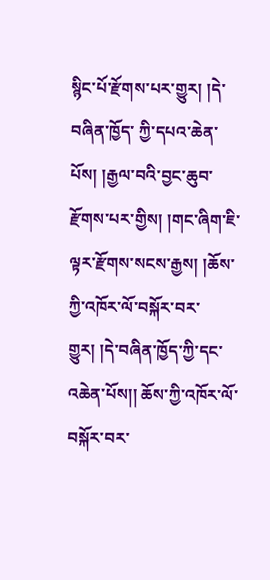སྙིང་པོ་རྫོགས་པར་གྱུར། །དེ་བཞིན་ཁྱོད་ ཀྱི་དཔའ་ཆེན་པོས། །རྒྱལ་བའི་བྱང་ཆུབ་རྫོགས་པར་གྱིས། །གང་ཞིག་ཇི་ལྟར་རྫོགས་སངས་རྒྱས། །ཆོས་ཀྱི་འཁོར་ལོ་བསྐོར་བར་གྱུར། །དེ་བཞིན་ཁྱོད་ཀྱི་དང་འཆེན་པོས།། ཆོས་ཀྱི་འཁོར་ལོ་བསྐོར་བར་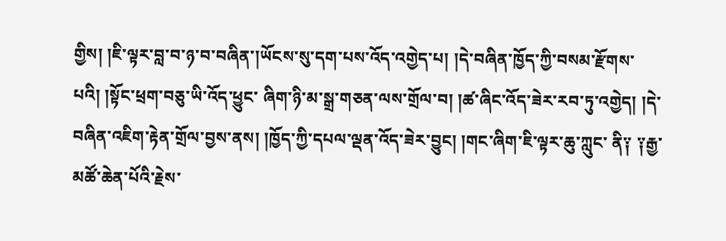གྱིས། །ཇི་ལྟར་བླ་བ་ཉ་བ་བཞིན་།ཡོངས་སུ་དག་པས་འོད་འགྱེད་པ། །དེ་བཞིན་ཁྱོད་ཀྱི་བསམ་རྫོགས་པའི། །སྟོང་ཕྲག་བཅུ་ཡི་འོད་ཕྱུང་ ཞིག་ཉི་མ་སྒྲ་གཅན་ལས་གྲོལ་བ། །ཚ་ཞིང་འོད་ཟེར་རབ་ཏུ་འགྱེད། །དེ་བཞིན་འཇིག་རྟེན་གྲོལ་བྱས་ནས། །ཁྱོད་ཀྱི་དཔལ་ལྡན་འོད་ཟེར་བྱུང། །གང་ཞིག་ཇི་ལྟར་ཆུ་ཀླུང་ ནི༑ ༑རྒྱ་མཚོ་ཆེན་པོའི་རྗེས་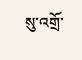སུ་འགྲོ་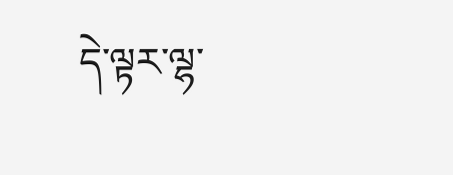དེ་ལྟར་ལྷ་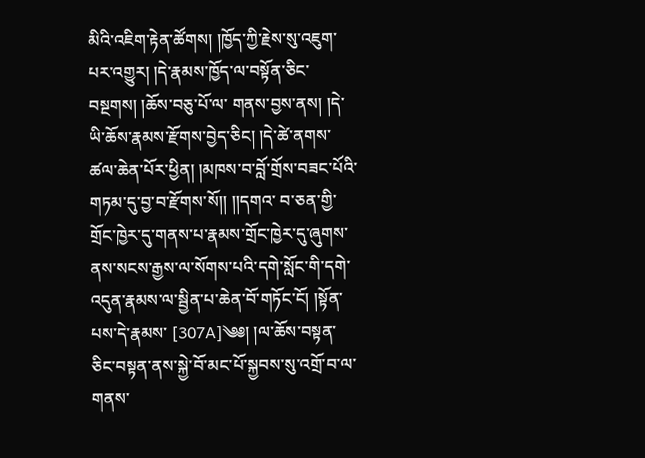མིའི་འཇིག་རྟེན་ཚོགས། །ཁྱོད་ཀྱི་རྗེས་སུ་འཇུག་པར་འགྱུར། །དེ་རྣམས་ཁྱོད་ལ་བསྟོན་ཅིང་བསྔགས། །ཆོས་བཅུ་པོ་ལ་ གནས་བྱས་ནས། །དེ་ཡི་ཆོས་རྣམས་རྫོགས་བྱེད་ཅིང། །དེ་ཚེ་ནགས་ཚལ་ཆེན་པོར་ཕྱིན། །མཁས་བ་བློ་གྲོས་བཟང་པོའི་གཏམ་དུ་བྱ་བ་རྫོགས་སོ།། །།དགའ་ བ་ཅན་གྱི་གྲོང་ཁྱེར་དུ་གནས་པ་རྣམས་གྲོང་ཁྱེར་དུ་ཞུགས་ནས་སངས་རྒྱས་ལ་སོགས་པའི་དགེ་སློང་གི་དགེ་འདུན་རྣམས་ལ་སྦྱིན་པ་ཆེན་བོ་གཏོང་ངོ། །སྟོན་པས་དེ་རྣམས་ [307A]༄༅། །ལ་ཆོས་བསྟན་ཅིང་བསྟན་ནས་སྐྱེ་བོ་མང་པོ་སྐྱབས་སུ་འགྲོ་བ་ལ་གནས་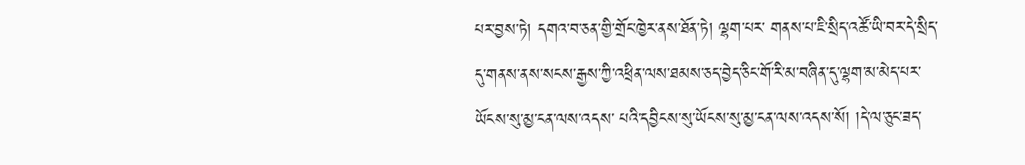པར་བྱས་ཏེ། དགའ་བ་ཅན་གྱི་གྲོང་ཁྱེར་ནས་ཐོན་ཏེ། ལྷག་པར་ གནས་པ་ཇི་སྲིད་འཚོ་ཡི་བར་དེ་སྲིད་དུ་གནས་ནས་སངས་རྒྱས་ཀྱི་འཕྲིན་ལས་ཐམས་ཅད་བྱེད་ཅིང་གོ་རི་མ་བཞིན་དུ་ལྷག་མ་མེད་པར་ཡོངས་སུ་མྱ་ངན་ལས་འདས་ པའི་དབྱིངས་སུ་ཡོངས་སུ་མྱ་ངན་ལས་འདས་སོ། །དེ་ལ་ཅུང་ཟད་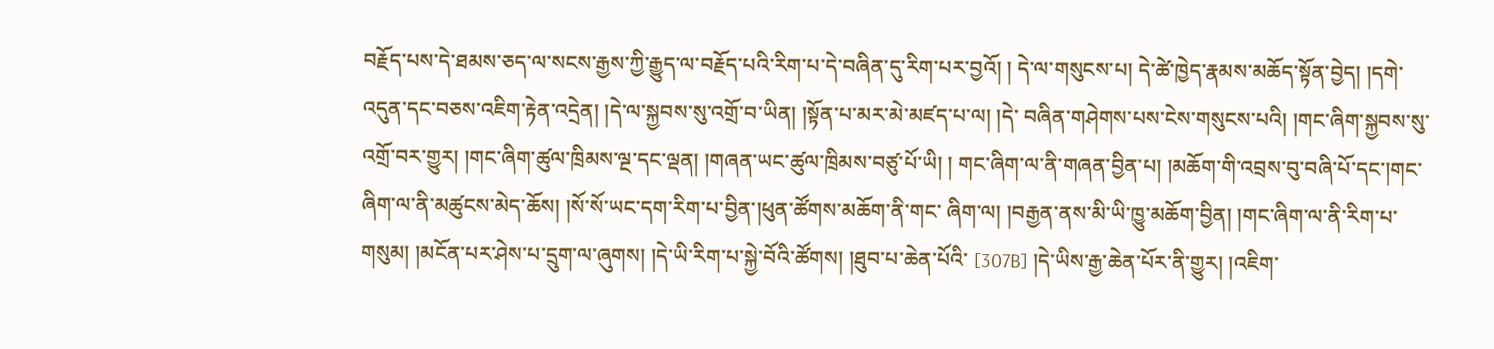བརྗོད་པས་དེ་ཐམས་ཅད་ལ་སངས་རྒྱས་ཀྱི་རྒྱུད་ལ་བརྗོད་པའི་རིག་པ་དེ་བཞིན་དུ་རིག་པར་བྱའོ། ། དེ་ལ་གསུངས་པ། དེ་ཚེ་ཁྱེད་རྣམས་མཆོད་སྟོན་བྱེད། །དགེ་འདུན་དང་བཅས་འཇིག་རྟེན་འདྲེན། །དེ་ལ་སྐྱབས་སུ་འགྲོ་བ་ཡིན། །སྟོན་པ་མར་མེ་མཛད་པ་ལ། །དེ་ བཞིན་གཤེགས་པས་ངེས་གསུངས་པའི། །གང་ཞིག་སྐྱབས་སུ་འགྲོ་བར་གྱུར། །གང་ཞིག་ཚུལ་ཁྲིམས་ལྔ་དང་ལྡན། །གཞན་ཡང་ཚུལ་ཁྲིམས་བཙུ་པོ་ཡི། ། གང་ཞིག་ལ་ནི་གཞན་བྱིན་པ། །མཆོག་གི་འབྲས་བུ་བཞི་པོ་དང་།གང་ཞིག་ལ་ནི་མཚུངས་མེད་ཆོས། །སོ་སོ་ཡང་དག་རིག་པ་བྱིན་།ཕུན་ཚོགས་མཆོག་ནི་གང་ ཞིག་ལ། །བརྒྱན་ནས་མི་ཡི་ཁྱུ་མཆོག་བྱིན། །གང་ཞིག་ལ་ནི་རིག་པ་གསུམ། །མངོན་པར་ཤེས་པ་དྲུག་ལ་ཞུགས། །དེ་ཡི་རིག་པ་སྐྱེ་བོའི་ཚོགས། །ཐུབ་པ་ཆེན་པོའི་ [307B] །དེ་ཡིས་རྒྱ་ཆེན་པོར་ནི་གྱུར། །འཇིག་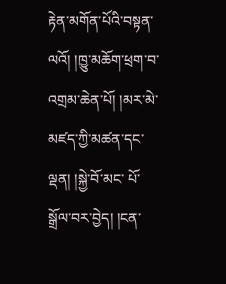རྟེན་མགོན་པོའི་བསྟན་ལའོ། །ཁྱུ་མཆོག་ཕྲག་བ་འགྲམ་ཆེན་པོ། །མར་མེ་མཛད་ཀྱི་མཚན་དང་ལྡན། །སྐྱེ་བོ་མང་ པོ་སྒྲོལ་བར་བྱེད། །ངན་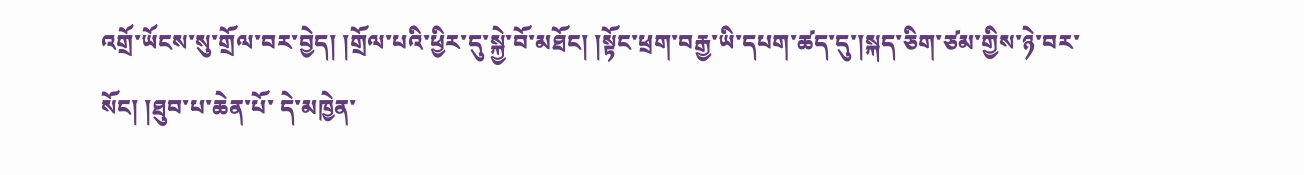འགྲོ་ཡོངས་སུ་གྲོལ་བར་བྱེད། །གྲོལ་པའི་ཕྱིར་དུ་སྐྱེ་བོ་མཐོང། །སྟོང་ཕྲག་བརྒྱ་ཡི་དཔག་ཚད་དུ་།སྐད་ཅིག་ཙམ་གྱིས་ཉེ་བར་སོང། །ཐུབ་པ་ཆེན་པོ་ དེ་མཁྱེན་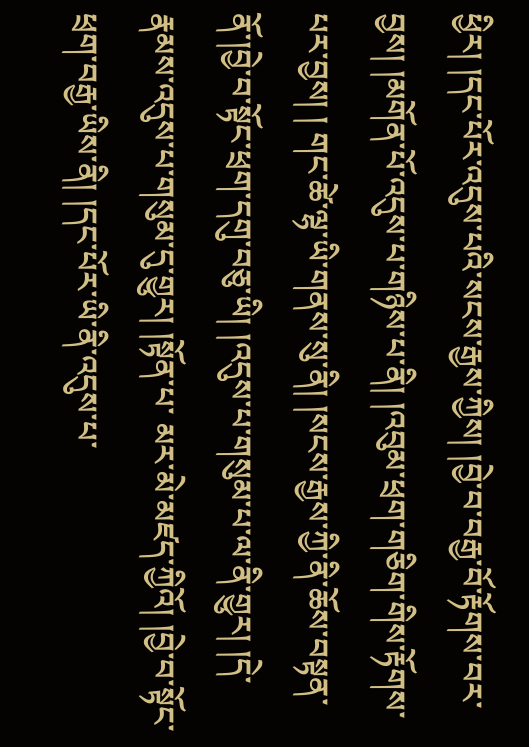ཕྱིར། །དང་པོར་འདུས་པའི་སངས་རྒྱས་ཀྱིས། །བྱེ་བ་བརྒྱ་བོ་རྟོགས་བར་བྱས། །མགོན་པོ་འདུས་པ་གཉིས་པ་ནི། །འབུམ་ཕྲག་གཅིག་གིས་རྟོགས་པར་བྱས། ། གང་ཚེ་ལྷ་ཡི་གནས་སུ་ནི། །སངས་རྒྱས་ཀྱི་ནི་ཆོས་བསྟན་ནོ་།བྱེ་བ་སྟོང་ཕྲག་དགུ་བཅུ་ཡི། །འདུས་པ་གསུམ་པ་ལ་ནི་གྱུར། །དེ་རྣམས་འདུས་པ་གསུམ་དུ་གྱུར། །སྟོན་པ་ མར་མེ་མཛད་ཀྱིའོ། །བྱེ་བ་སྟོང་ཕྲག་བརྒྱ་ཡིས་ནི། །དང་པོར་ཡི་ནི་འདུས་པ་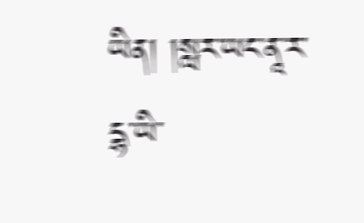ཡིན། །སླར་ཡང་ནཱ་ར་དྷ་ཡི་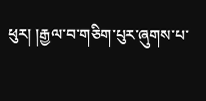ཕུར། །རྒྱལ་བ་གཅིག་པུར་ཞུགས་པ་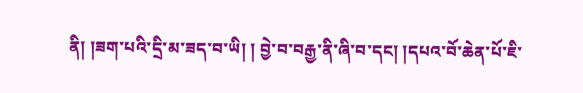ནི། །ཟག་པའི་དྲི་མ་ཟད་བ་ཡི། ། བྱེ་བ་བརྒྱ་ནི་ཞི་བ་དང། །དཔའ་བོ་ཆེན་པོ་ཇི་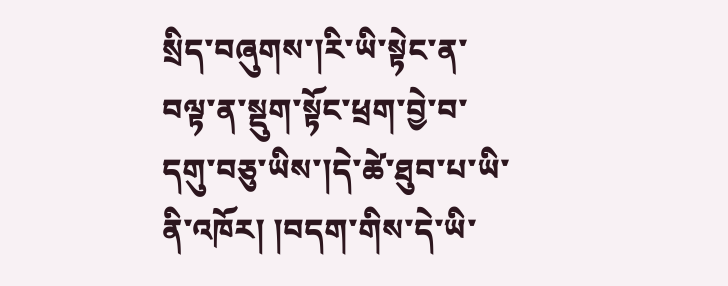སྲིད་བཞུགས་།རི་ཡི་སྟེང་ན་བལྟ་ན་སྡུག་སྟོང་ཕྲག་བྱེ་བ་དགུ་བཅུ་ཡིས་།དེ་ཚེ་ཐུབ་པ་ཡི་ནི་འཁོར། །བདག་གིས་དེ་ཡི་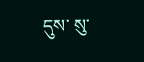དུས་ སུ་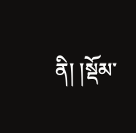ནི། །སྡོམ་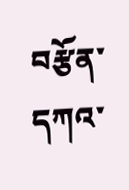བརྩོན་དཀའ་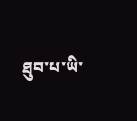ཐུབ་པ་ཡི་